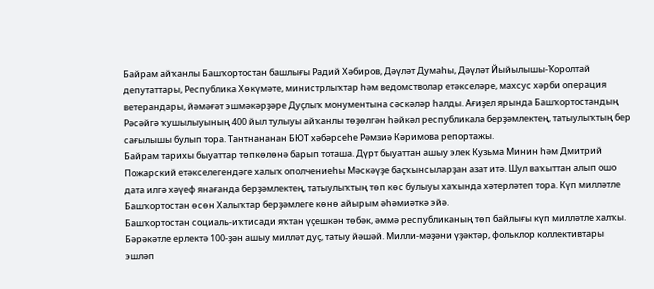Байрам айҡанлы Башҡортостан башлығы Радий Хәбиров, Дәүләт Думаһы, Дәүләт Йыйылышы-Ҡоролтай депутаттары, Республика Хөкүмәте, министрлыҡтар һәм ведомстволар етәкселәре, махсус хәрби операция ветерандары, йәмәғәт эшмәкәрҙәре Дуҫлыҡ монументына сәскәләр һалды. Ағиҙел ярында Башҡортостандың Рәсәйгә ҡушылыуының 400 йыл тулыуы айҡанлы төҙөлгән һәйкәл республикала берҙәмлектең, татыулыҡтың бер сағылышы булып тора. Тантнананан БЮТ хәбәрсеһе Рәмзиә Кәримова репортажы.
Байрам тарихы быуаттар төпкөлөнә барып тоташа. Дүрт быуаттан ашыу элек Кузьма Минин һәм Дмитрий Пожарский етәкселегендәге халыҡ ополчениеһы Мәскәүҙе баҫҡынсыларҙан азат итә. Шул ваҡыттан алып ошо дата илгә хәүеф янағанда берҙәмлектең, татыулыҡтың төп көс булыуы хаҡында хәтерләтеп тора. Күп милләтле Башҡортостан өсөн Халыҡтар берҙәмлеге көнө айырым әһәмиәткә эйә.
Башҡортостан социаль-иҡтисади яҡтан үҫешкән төбәк, әммә республиканың төп байлығы күп милләтле халҡы. Бәрәкәтле ерлектә 100-ҙән ашыу милләт дуҫ, татыу йәшәй. Милли-мәҙәни үҙәктәр, фольклор коллективтары эшләп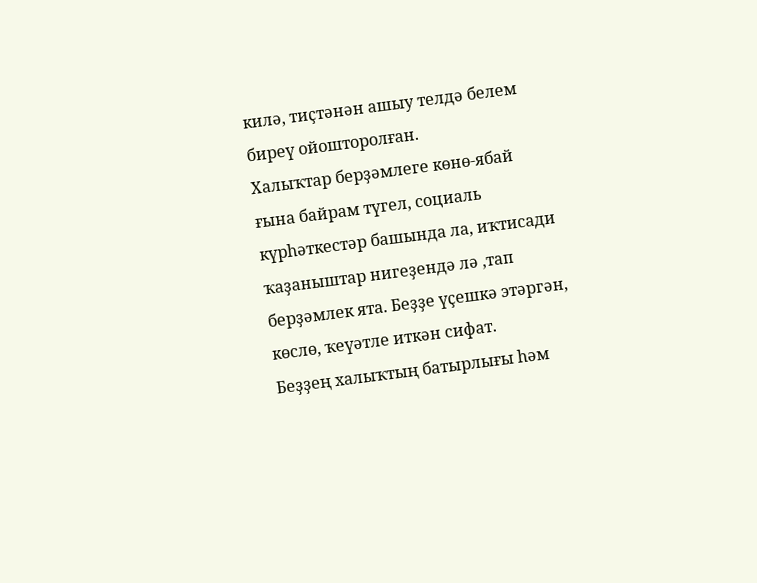килә, тиҫтәнән ашыу телдә белем биреү ойошторолған.
Халыҡтар берҙәмлеге көнө-ябай ғына байрам түгел, социаль күрһәткестәр башында ла, иҡтисади ҡаҙаныштар нигеҙендә лә ,тап берҙәмлек ята. Беҙҙе үҫешкә этәргән, көслө, ҡеүәтле иткән сифат.
Беҙҙең халыҡтың батырлығы һәм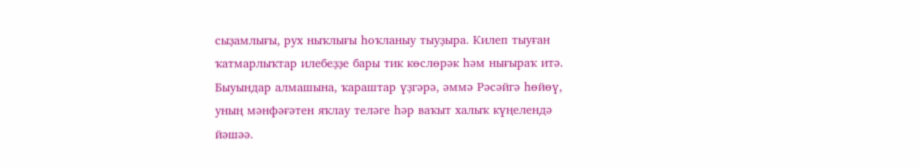сыҙамлығы, рух ныҡлығы һоҡланыу тыуҙыра. Килеп тыуған ҡатмарлыҡтар илебеҙҙе бары тик көслөрәк һәм нығыраҡ итә. Быуындар алмашына, ҡараштар үҙгәрә, әммә Рәсәйгә һөйөү, уның мәнфәғәтен яҡлау теләге һәр ваҡыт халыҡ күңелендә йәшәә.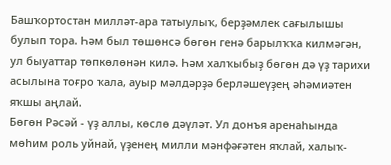Башҡортостан милләт-ара татыулыҡ, берҙәмлек сағылышы булып тора. Һәм был төшөнсә бөгөн генә барылҡҡа килмәгән, ул быуаттар төпкөлөнән килә. Һәм халҡыбыҙ бөгөн дә үҙ тарихи асылына тоғро ҡала, ауыр мәлдәрҙә берләшеүҙең әһәмиәтен яҡшы аңлай.
Бөгөн Рәсәй - үҙ аллы, көслө дәүләт. Ул донъя аренаһында мөһим роль уйнай, үҙенең милли мәнфәғәтен яҡлай, халыҡ-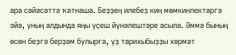ара сәйәсәттә ҡатнаша. Беҙҙең илебеҙ киң мөмкинлектәргә эйә, уның алдында яңы үҫеш йүнәлештәре асыла. Әммә бының өсөн беҙгә берҙәм булырға, үҙ тарихыбыҙҙы хөрмәт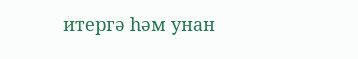итергә һәм унан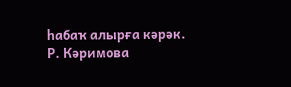һабаҡ алырға кәрәк.
Р. Кәримова